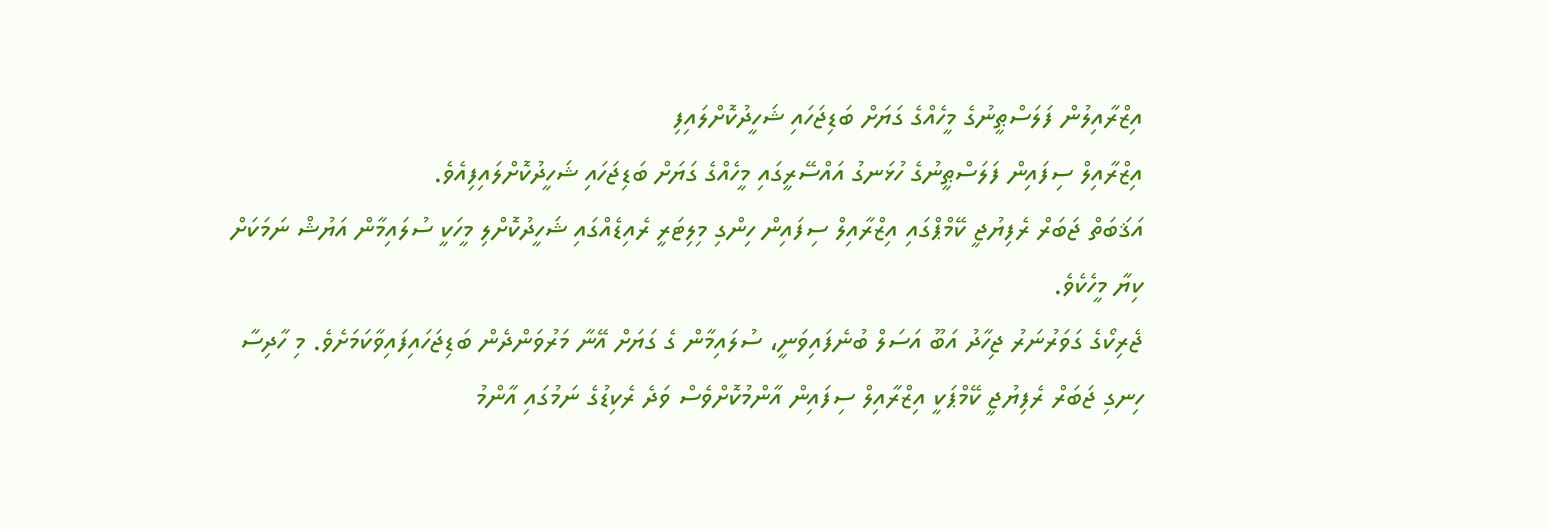އިޒްރާއިލުން ފަލަސްޠީނުގެ މީހެއްގެ ގަޔަށް ބަޑިޖަހައި ޝަހީދުކޮށްލައިފި
އިޒްރާއިލް ސިފައިން ފަލަސްޠީނުގެ ހުޅަނގު އައްސޭރީގައި މީހެއްގެ ގަޔަށް ބަޑިޖަހައި ޝަހީދުކޮށްލައިފިއެވެ.
އަޤަބަތް ޖަބަރް ރެފިޔުޖީ ކޭމްޕްގައި އިޒްރާއިލް ސިފައިން ހިންގި މިލިޓަރީ ރެއިޑެއްގައި ޝަހީދުކޮށްލި މީހަކީ ސުލައިމާން އަޔުޝް ނަމަކަށް ކިޔާ މީހެކެވެ.
ޖެރިކޯގެ ގަވަރުނަރު ޖިހާދު އަބޫ އަސަލް ބުނެފައިވަނީ، ސުލައިމާން ގެ ގަޔަށް އޭނާ މަރުވަންދެން ބަޑިޖަހައިފައިވާކަމަށެވެ. މި ހާދިސާ ހިނގި ޖަބަރް ރެފިޔުޖީ ކޭމްޕަކީ އިޒްރާއިލް ސިފައިން އާންމުކޮށްވެސް ވަދެ ރެކިޑުގެ ނަމުގައި އާންމު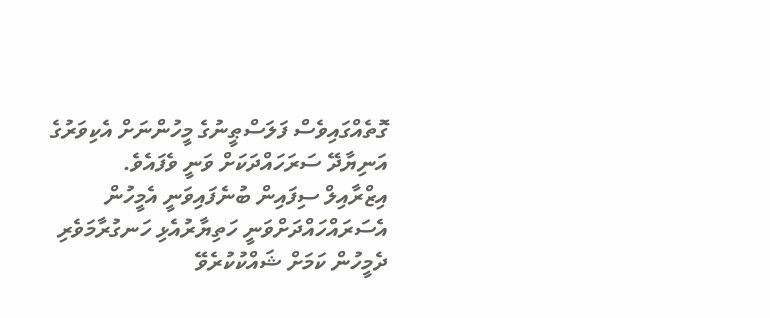ގޮތެއްގައިވެސް ފަލަސްޠީނުގެ މީހުންނަށް އެކިވަރުގެ އަނިޔާދޭ ސަރަހައްދަކަށް ވަނީ ވެފައެވެ.
އިޒްރާއިލް ސިފައިން ބުނެފައިވަނީ އެމީހުން އެސަރައްހައްދަށްވަނީ ހަތިޔާރުއެޅި ހަނގުރާމަވެރި ދެމީހުން ކަމަށް ޝައްކުކުރެވޭ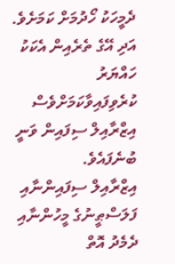ދެމީހަކު ހޯދުމަށް ކަމަށެވެ. އަދި އޭގެ ތެރެއިން އެކަކު ހައްޔަރު ކުރެވިފައިވާކަމަށްވެސް އިޒްރާއިލް ސިފައިން ވަނީ ބުނެފައެވެ.
އިޒްރާއިލް ސިފައިންނާއި ފަލަސްޠީނުގެ މީހުންނާއި ދެމެދު އޮތް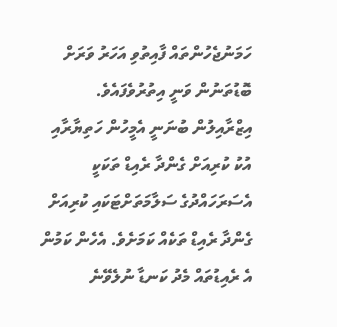ހަމަނުޖެހުންތައް ފާއިތުވި އަހަރު ވަރަށް ބޮޑުތަނުން ވަނީ އިތުރުވެފައެވެ.
އިޒްރާއިލުން ބުނަނީ އެމީހުން ހަތިޔާރާއި އުކު ކުރިއަށް ގެންދާ ރެއިޑް ތަކަކީ އެސަރަހައްދުގެ ސަލާމަތަށްޓަކައި ކުރިއަށް ގެންދާ ރެއިޑް ތަކެއް ކަމަށެވެ. އެހެން ކަމުން އެ ރެއިޑުތައް މެދު ކަނޑާ ނުލެވޭނެ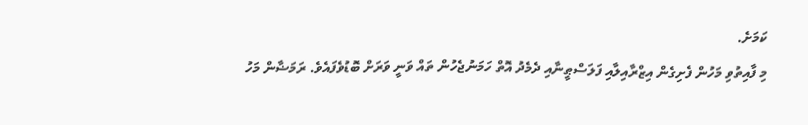ކަމަށެ.
މި ފާއިތުވި މަހުން ފެށިގެން އިޒްރާއިލާއި ފަލަސްޠީނާއި ދެމެދު އޮތް ހަމަނުޖެހުން ތައް ވަނީ ވަރަށް ބޮޑުވެފައެވެ. ރަމަޟާން މަހު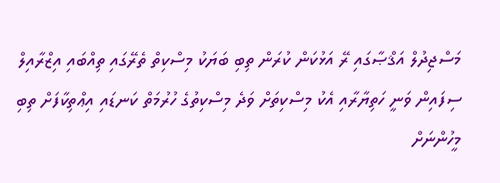މަސްޖިދުލް އަޤްޞާގައި ރޭ އަޅުކަން ކުރަން ތިބި ބަޔަކު މިސްކިތް ތެރޭގައި ތިއްބައި އިޒްރާއިލް ސިފައިން ވަނީ ހަތިޔާރާއި އެކު މިސްކިތަށް ވަދެ މިސްކިތުގެ ހުރުމަތް ކަނޑައި އިޢްތިކާފަށް ތިބި މީހުންނަށް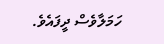ހަމަލާވެސް ދީފައެވެ.